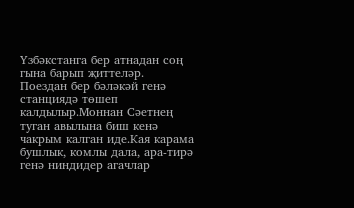Үзбәкстанга бер атнадан соң гына барып җиттеләр. Поездан бер бәләкәй генә станциядә төшеп калдылыр.Моннан Сәетнең туган авылына биш кенә чакрым калган иде.Кая карама бушлык, комлы дала, ара-тирә генә ниндидер агачлар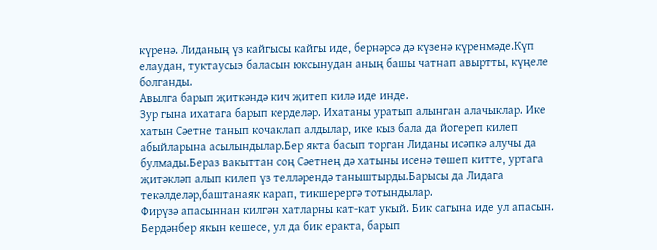күренә. Лиданың үз кайгысы кайгы иде, бернәрсә дә күзенә күренмәде.Күп елаудан, туктаусыэ баласын юксынудан аның башы чатнап авыртты, күңеле болганды.
Авылга барып җиткәндә кич җитеп килә иде инде.
Зур гына ихатага барып керделәр. Ихатаны уратып алынган алачыклар. Ике хатын Сәетне танып кочаклап алдылар, ике кыз бала да йогереп килеп абыйларына асылындылар.Бер якта басып торган Лиданы исәпкә алучы да булмады.Бераз вакыттан соң Сәетнең дә хатыны исенә төшеп китте, уртага җитәкләп алып килеп үз телләрендә таныштырды.Барысы да Лидага текәлделәр,баштанаяк карап, тикшерергә тотындылар.
Фирүзә апасыннан килгән хатларны кат-кат укый. Бик сагына иде ул апасын. Бердәнбер якын кешесе, ул да бик еракта, барып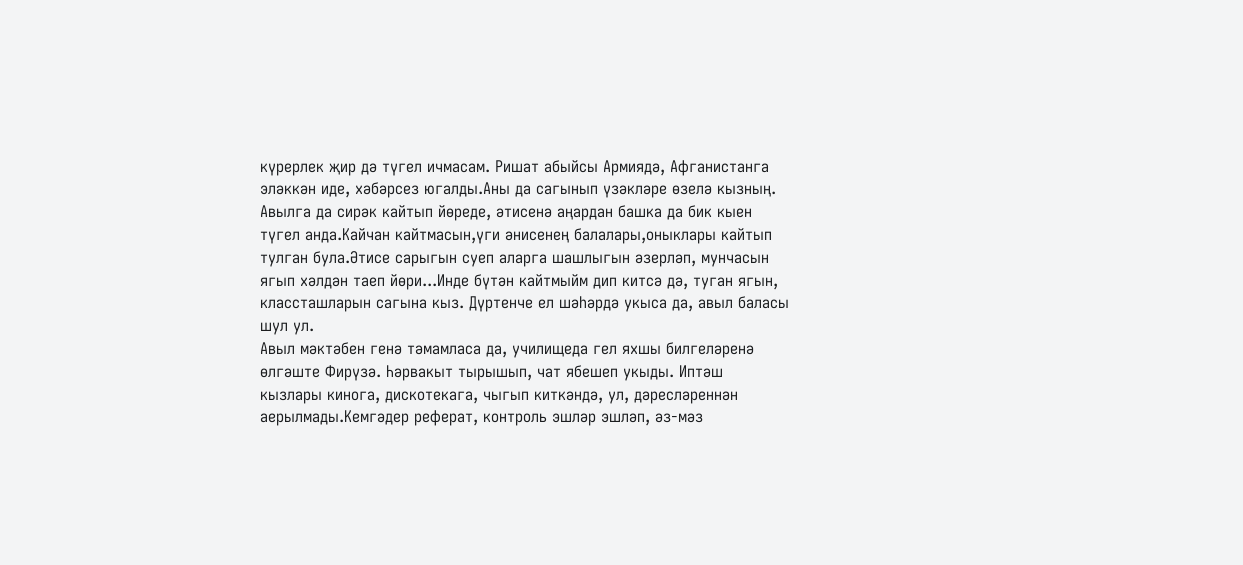күрерлек җир дә түгел ичмасам. Ришат абыйсы Армиядә, Афганистанга эләккән иде, хәбәрсез югалды.Аны да сагынып үзәкләре өзелә кызның. Авылга да сирәк кайтып йөреде, әтисенә аңардан башка да бик кыен түгел анда.Кайчан кайтмасын,үги әнисенең балалары,оныклары кайтып тулган була.Әтисе сарыгын суеп аларга шашлыгын әзерләп, мунчасын ягып хәлдән таеп йөри...Инде бүтән кайтмыйм дип китсә дә, туган ягын, классташларын сагына кыз. Дүртенче ел шәһәрдә укыса да, авыл баласы шул ул.
Авыл мәктәбен генә тәмамласа да, училищеда гел яхшы билгеләренә өлгәште Фирүзә. Һәрвакыт тырышып, чат ябешеп укыды. Иптәш кызлары кинога, дискотекага, чыгып киткәндә, ул, дәресләреннән аерылмады.Кемгәдер реферат, контроль эшләр эшләп, әз-мәз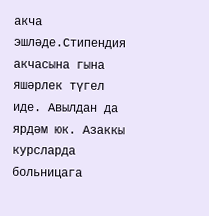акча эшләде.Стипендия акчасына гына яшәрлек түгел иде. Авылдан да ярдәм юк. Азаккы курсларда больницага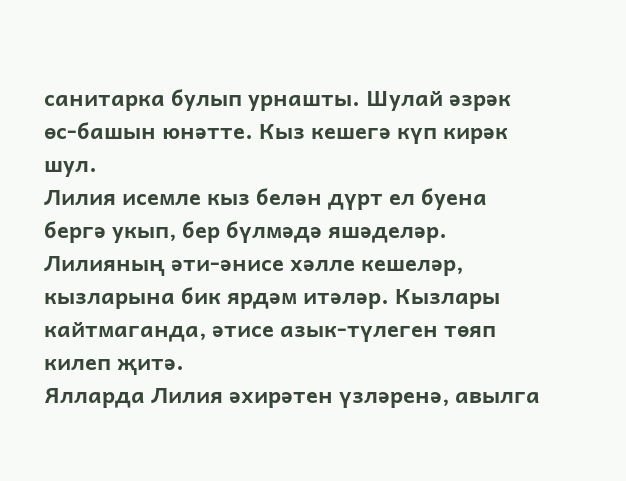санитарка булып урнашты. Шулай әзрәк өс-башын юнәтте. Кыз кешегә күп кирәк шул.
Лилия исемле кыз белән дүрт ел буена бергә укып, бер бүлмәдә яшәделәр. Лилияның әти-әнисе хәлле кешеләр, кызларына бик ярдәм итәләр. Кызлары кайтмаганда, әтисе азык-түлеген төяп килеп җитә.
Ялларда Лилия әхирәтен үзләренә, авылга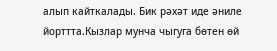алып кайткалады. Бик рәхәт иде әниле йорттта.Кызлар мунча чыгуга бөтен өй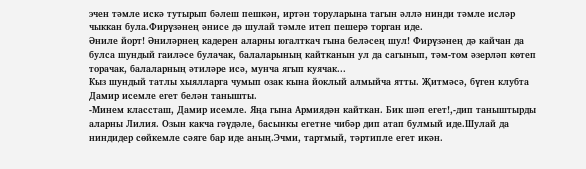эчен тәмле искә тутырып бәлеш пешкән, иртән торуларына тагын әллә нинди тәмле исләр чыккан була.Фирүзәнең әнисе дә шулай тәмле итеп пешерә торган иде.
Әниле йорт! Әниләрнең кадерен аларны югалткач гына беләсең шул! Фирүзәнең дә кайчан да булса шундый гаиләсе булачак, балаларының кайтканын ул да сагынып, тәм-том әзерләп көтеп торачак, балаларның әтиләре исә, мунча ягып куячак...
Кыз шундый татлы хыялларга чумып озак кына йоклый алмыйча ятты. Җитмәсә, бүген клубта Дамир исемле егет белән танышты.
-Минем классташ, Дамир исемле. Яңа гына Армиядән кайткан. Бик шәп егет!,-дип таныштырды аларны Лилия. Озын какча гәүдәле, басынкы егетне чибәр дип атап булмый иде.Шулай да ниндидер сөйкемле сәяге бар иде аның.Эчми, тартмый, тәртипле егет икән.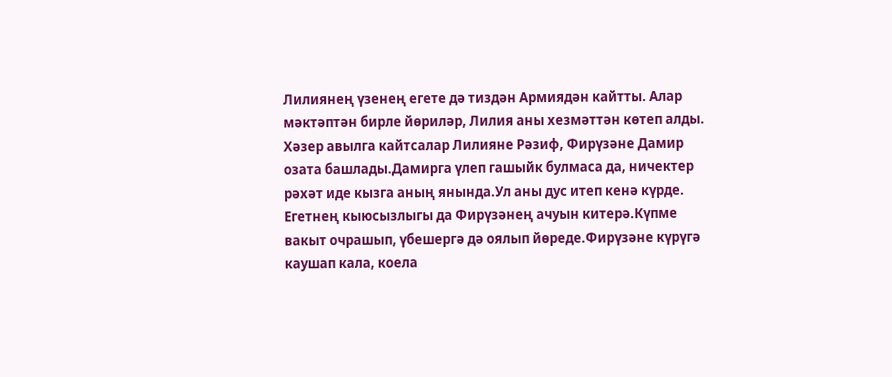Лилиянең үзенең егете дә тиздән Армиядән кайтты. Алар мәктәптән бирле йөриләр, Лилия аны хезмәттән көтеп алды.
Хәзер авылга кайтсалар Лилияне Рәзиф, Фирүзәне Дамир озата башлады.Дамирга үлеп гашыйк булмаса да, ничектер рәхәт иде кызга аның янында.Ул аны дус итеп кенә күрде.
Егетнең кыюсызлыгы да Фирүзәнең ачуын китерә.Күпме вакыт очрашып, үбешергә дә оялып йөреде.Фирүзәне күрүгә каушап кала, коела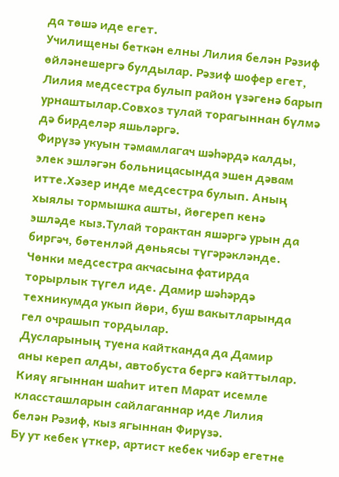да төшә иде егет.
Училищены беткән елны Лилия белән Рәзиф өйләнешергә булдылар. Рәзиф шофер егет, Лилия медсестра булып район үзәгенә барып урнаштылар.Совхоз тулай торагыннан бүлмә дә бирделәр яшьләргә.
Фирүзә укуын тәмамлагач шәһәрдә калды, элек эшләгән больницасында эшен дәвам итте.Хәзер инде медсестра булып. Аның хыялы тормышка ашты, йөгереп кенә эшләде кыз.Тулай торактан яшәргә урын да биргәч, бөтенләй дөньясы түгәрәкләнде. Чөнки медсестра акчасына фатирда торырлык түгел иде. Дамир шәһәрдә техникумда укып йөри, буш вакытларында гел очрашып тордылар.
Дусларының туена кайтканда да Дамир аны кереп алды, автобуста бергә кайттылар.
Кияү ягыннан шаһит итеп Марат исемле классташларын сайлаганнар иде Лилия белән Рәзиф, кыз ягыннан Фирүзә.
Бу ут кебек үткер, артист кебек чибәр егетне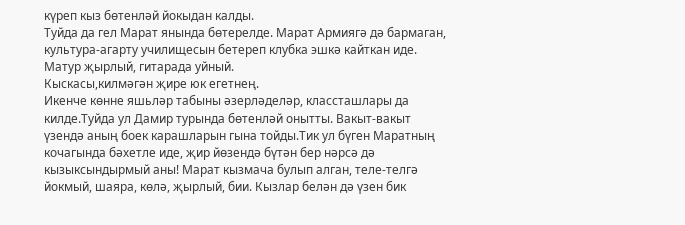күреп кыз бөтенләй йокыдан калды.
Туйда да гел Марат янында бөтерелде. Марат Армиягә дә бармаган, культура-агарту училищесын бетереп клубка эшкә кайткан иде. Матур җырлый, гитарада уйный.
Кыскасы,килмәгән җире юк егетнең.
Икенче көнне яшьләр табыны әзерләделәр, классташлары да килде.Туйда ул Дамир турында бөтенләй онытты. Вакыт-вакыт үзендә аның боек карашларын гына тойды.Тик ул бүген Маратның кочагында бәхетле иде, җир йөзендә бүтән бер нәрсә дә кызыксындырмый аны! Марат кызмача булып алган, теле-телгә йокмый, шаяра, көлә, җырлый, бии. Кызлар белән дә үзен бик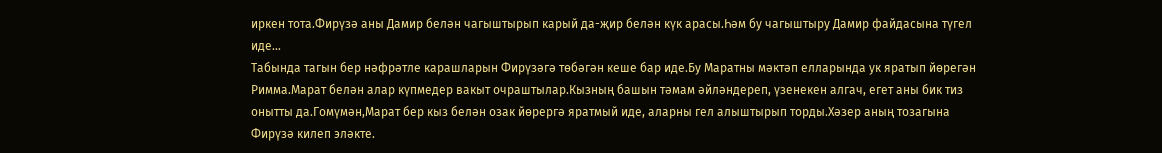иркен тота.Фирүзә аны Дамир белән чагыштырып карый да-җир белән күк арасы.Һәм бу чагыштыру Дамир файдасына түгел иде...
Табында тагын бер нәфрәтле карашларын Фирүзәгә төбәгән кеше бар иде.Бу Маратны мәктәп елларында ук яратып йөрегән Римма.Марат белән алар күпмедер вакыт очраштылар.Кызның башын тәмам әйләндереп, үзенекен алгач, егет аны бик тиз онытты да.Гомүмән,Марат бер кыз белән озак йөрергә яратмый иде, аларны гел алыштырып торды.Хәзер аның тозагына Фирүзә килеп эләкте.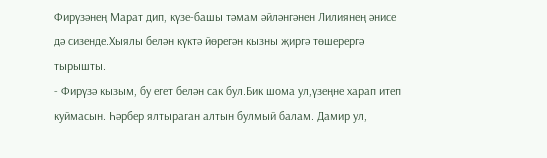Фирүзәнең Марат дип, күзе-башы тәмам әйләнгәнен Лилиянең әнисе дә сизенде.Хыялы белән күктә йөрегән кызны җиргә төшерергә тырышты.
- Фирүзә кызым, бу егет белән сак бул.Бик шома ул,үзеңне харап итеп куймасын. Һәрбер ялтыраган алтын булмый балам. Дамир ул,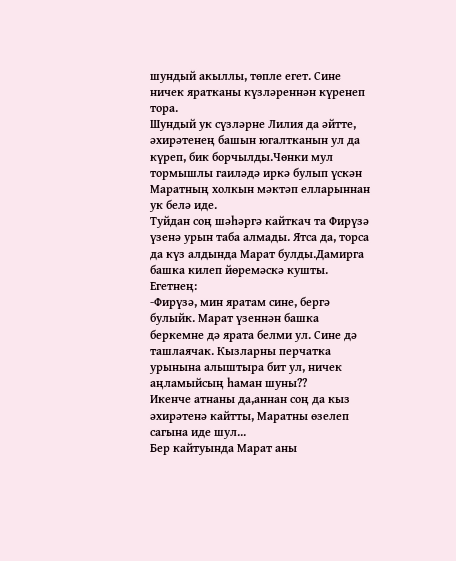шундый акыллы, төпле егет. Сине ничек яратканы күзләреннән күренеп тора.
Шундый ук сүзләрне Лилия да әйтте, әхирәтенең башын югалтканын ул да күреп, бик борчылды.Чөнки мул тормышлы гаиләдә иркә булып үскән Маратның холкын мәктәп елларыннан ук белә иде.
Туйдан соң шәһәргә кайткач та Фирүзә үзенә урын таба алмады. Ятса да, торса да күз алдында Марат булды.Дамирга башка килеп йөремәскә кушты. Егетнең:
-Фирүзә, мин яратам сине, бергә булыйк. Марат үзеннән башка беркемне дә ярата белми ул. Сине дә ташлаячак. Кызларны перчатка урынына алыштыра бит ул, ничек аңламыйсың һаман шуны??
Икенче атнаны да,аннан соң да кыз әхирәтенә кайтты, Маратны өзелеп сагына иде шул...
Бер кайтуында Марат аны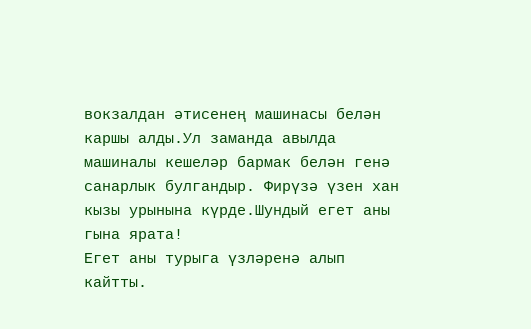вокзалдан әтисенең машинасы белән каршы алды.Ул заманда авылда машиналы кешеләр бармак белән генә санарлык булгандыр. Фирүзә үзен хан кызы урынына күрде.Шундый егет аны гына ярата!
Егет аны турыга үзләренә алып кайтты.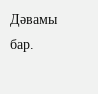Дәвамы бар.